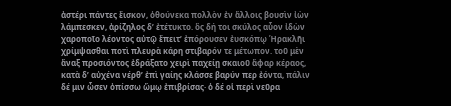ἀστέρι πάντες ἔισκον, ὁθούνεκα πολλὸν ἐν ἄλλοις βουσὶν ἰὼν λάμπεσκεν, ἀρίζηλος δʼ ἐτέτυκτο. ὃς δή τοι σκύλος αὖον ἰδὼν χαροποῖο λέοντος αὐτῷ ἔπειτʼ ἐπόρουσεν ἐυσκόπῳ Ἡρακλῆι χρίμψασθαι ποτὶ πλευρὰ κάρη στιβαρόν τε μέτωπον. τοῦ μὲν ἄναξ προσιόντος ἐδράξατο χειρὶ παχείῃ σκαιοῦ ἄφαρ κέραος, κατὰ δʼ αὐχένα νέρθʼ ἐπὶ γαίης κλάσσε βαρύν περ ἐόντα, πάλιν δέ μιν ὦσεν ὀπίσσω ὤμῳ ἐπιβρίσας· ὁ δέ οἱ περὶ νεῦρα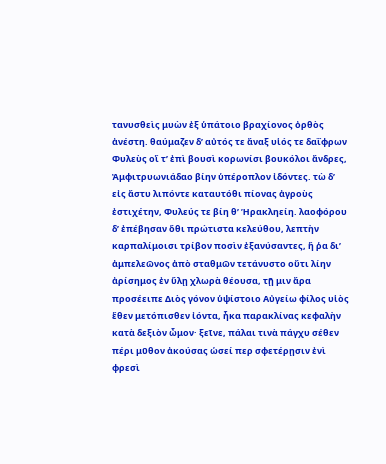τανυσθεὶς μυὼν ἐξ ὑπάτοιο βραχίονος ὀρθὸς ἀνέστη. θαύμαζεν δʼ αὐτός τε ἄναξ υἱός τε δαΐφρων Φυλεὺς οἵ τʼ ἐπὶ βουσὶ κορωνίσι βουκόλοι ἄνδρες, Ἀμφιτρυωνιάδαο βίην ὑπέροπλον ἰδόντες. τὼ δʼ εἰς ἄστυ λιπόντε καταυτόθι πίονας ἀγροὺς ἐστιχέτην, Φυλεύς τε βίη θʼ Ἡρακληείη. λαοφόρου δʼ ἐπέβησαν ὅθι πρώτιστα κελεύθου, λεπτὴν καρπαλίμοισι τρίβον ποσὶν ἐξανύσαντες, ἥ ῥα διʼ ἀμπελεῶνος ἀπὸ σταθμῶν τετάνυστο οὔτι λίην ἀρίσημος ἐν ὕλῃ χλωρὰ θέουσα, τῇ μιν ἄρα προσέειπε Διὸς γόνον ὑψίστοιο Αὐγείω φίλος υἱὸς ἕθεν μετόπισθεν ἰόντα, ἦκα παρακλίνας κεφαλὴν κατὰ δεξιὸν ὦμον· ξεῖνε, πάλαι τινὰ πάγχυ σέθεν πέρι μῦθον ἀκούσας ὡσεί περ σφετέρῃσιν ἐνὶ φρεσὶ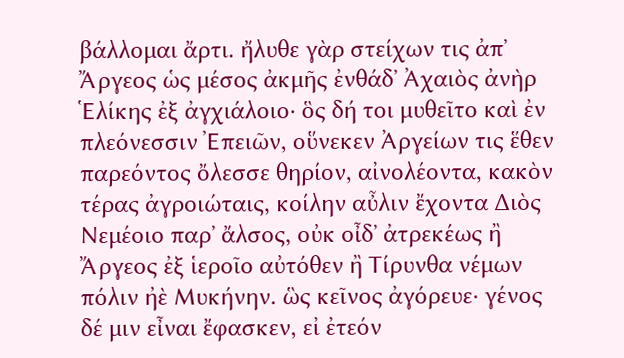βάλλομαι ἄρτι. ἤλυθε γὰρ στείχων τις ἀπʼ Ἄργεος ὡς μέσος ἀκμῆς ἐνθάδʼ Ἀχαιὸς ἀνὴρ Ἑλίκης ἐξ ἀγχιάλοιο· ὃς δή τοι μυθεῖτο καὶ ἐν πλεόνεσσιν Ἐπειῶν, οὕνεκεν Ἀργείων τις ἕθεν παρεόντος ὄλεσσε θηρίον, αἰνολέοντα, κακὸν τέρας ἀγροιώταις, κοίλην αὖλιν ἔχοντα Διὸς Νεμέοιο παρʼ ἄλσος, οὐκ οἶδʼ ἀτρεκέως ἢ Ἄργεος ἐξ ἱεροῖο αὐτόθεν ἢ Τίρυνθα νέμων πόλιν ἠὲ Μυκήνην. ὣς κεῖνος ἀγόρευε· γένος δέ μιν εἶναι ἔφασκεν, εἰ ἐτεόν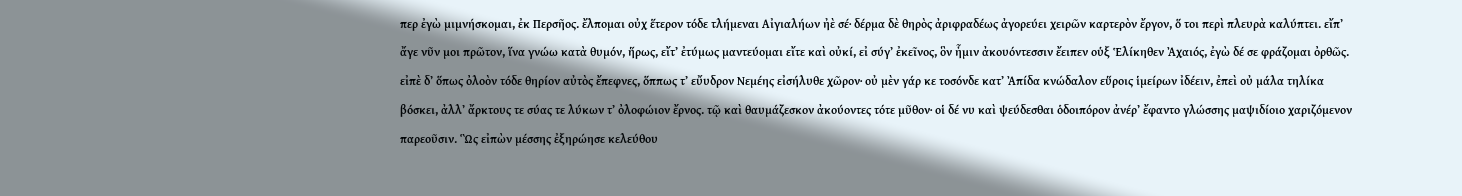περ ἐγὼ μιμνήσκομαι, ἐκ Περσῆος. ἔλπομαι οὐχ ἕτερον τόδε τλήμεναι Αἰγιαλήων ἠὲ σέ· δέρμα δὲ θηρὸς ἀριφραδέως ἀγορεύει χειρῶν καρτερὸν ἔργον, ὅ τοι περὶ πλευρὰ καλύπτει. εἴπʼ ἄγε νῦν μοι πρῶτον, ἵνα γνώω κατὰ θυμόν, ἥρως, εἴτʼ ἐτύμως μαντεύομαι εἴτε καὶ οὐκί, εἰ σύγʼ ἐκεῖνος, ὃν ἧμιν ἀκουόντεσσιν ἔειπεν οὑξ Ἑλίκηθεν Ἀχαιός, ἐγὼ δέ σε φράζομαι ὀρθῶς. εἰπὲ δʼ ὅπως ὀλοὸν τόδε θηρίον αὐτὸς ἔπεφνες, ὅππως τʼ εὔυδρον Νεμέης εἰσήλυθε χῶρον· οὐ μὲν γάρ κε τοσόνδε κατʼ Ἀπίδα κνώδαλον εὕροις ἱμείρων ἰδέειν, ἐπεὶ οὐ μάλα τηλίκα βόσκει, ἀλλʼ ἄρκτους τε σύας τε λύκων τʼ ὀλοφώιον ἔρνος. τῷ καὶ θαυμάζεσκον ἀκούοντες τότε μῦθον· οἱ δέ νυ καὶ ψεύδεσθαι ὁδοιπόρον ἀνέρʼ ἔφαντο γλώσσης μαψιδίοιο χαριζόμενον παρεοῦσιν. Ὣς εἰπὼν μέσσης ἐξηρώησε κελεύθου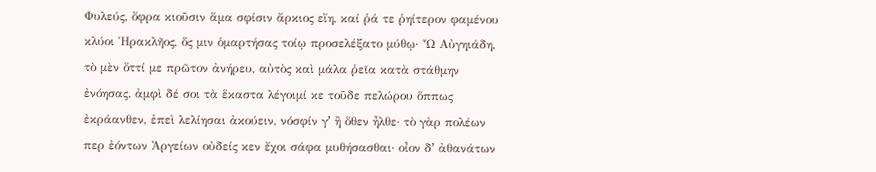Φυλεύς, ὄφρα κιοῦσιν ἅμα σφίσιν ἄρκιος εἴη, καί ῥά τε ῥηίτερον φαμένου κλύοι Ἡρακλῆος, ὅς μιν ὁμαρτήσας τοίῳ προσελέξατο μύθῳ· Ὦ Αὐγηιάδη, τὸ μὲν ὅττί με πρῶτον ἀνήρευ, αὐτὸς καὶ μάλα ῥεῖα κατὰ στάθμην ἐνόησας. ἀμφὶ δέ σοι τὰ ἕκαστα λέγοιμί κε τοῦδε πελώρου ὅππως ἐκράανθεν, ἐπεὶ λελίησαι ἀκούειν, νόσφίν γʼ ἢ ὅθεν ἦλθε· τὸ γὰρ πολέων περ ἐόντων Ἀργείων οὐδείς κεν ἔχοι σάφα μυθήσασθαι· οἶον δʼ ἀθανάτων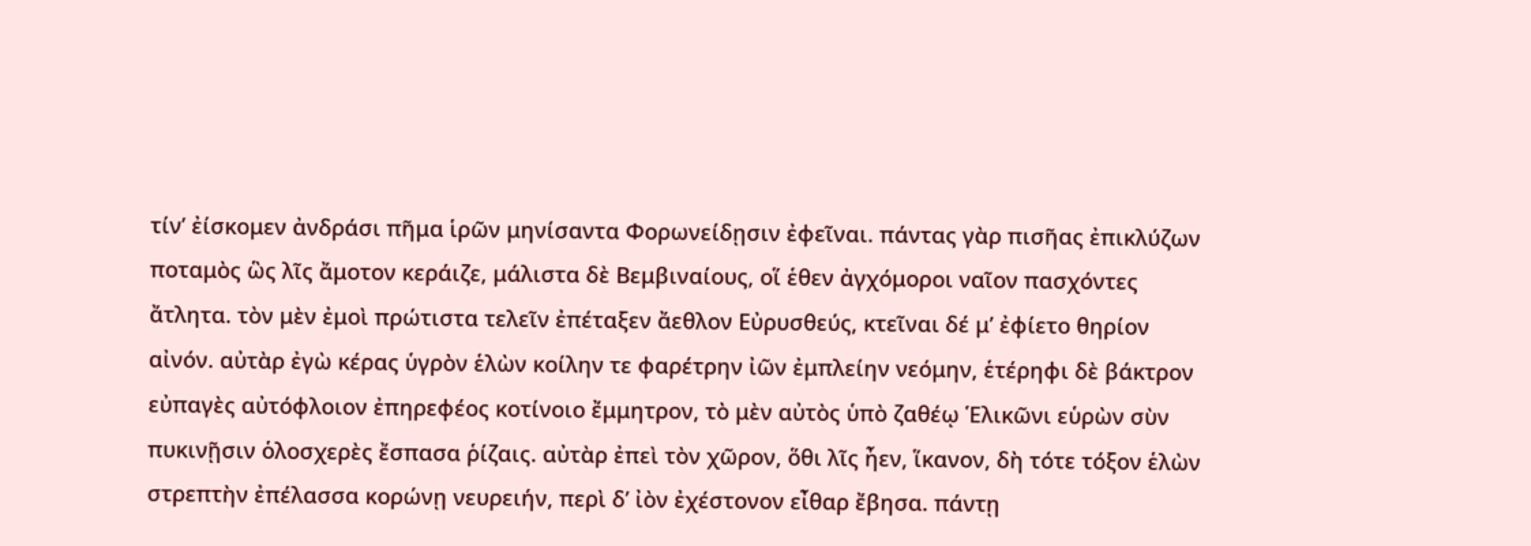τίνʼ ἐίσκομεν ἀνδράσι πῆμα ἱρῶν μηνίσαντα Φορωνείδῃσιν ἐφεῖναι. πάντας γὰρ πισῆας ἐπικλύζων ποταμὸς ὣς λῖς ἄμοτον κεράιζε, μάλιστα δὲ Βεμβιναίους, οἵ ἑθεν ἀγχόμοροι ναῖον πασχόντες ἄτλητα. τὸν μὲν ἐμοὶ πρώτιστα τελεῖν ἐπέταξεν ἄεθλον Εὐρυσθεύς, κτεῖναι δέ μʼ ἐφίετο θηρίον αἰνόν. αὐτὰρ ἐγὼ κέρας ὑγρὸν ἑλὼν κοίλην τε φαρέτρην ἰῶν ἐμπλείην νεόμην, ἑτέρηφι δὲ βάκτρον εὐπαγὲς αὐτόφλοιον ἐπηρεφέος κοτίνοιο ἔμμητρον, τὸ μὲν αὐτὸς ὑπὸ ζαθέῳ Ἑλικῶνι εὑρὼν σὺν πυκινῇσιν ὁλοσχερὲς ἔσπασα ῥίζαις. αὐτὰρ ἐπεὶ τὸν χῶρον, ὅθι λῖς ἦεν, ἵκανον, δὴ τότε τόξον ἑλὼν στρεπτὴν ἐπέλασσα κορώνῃ νευρειήν, περὶ δʼ ἰὸν ἐχέστονον εἶθαρ ἔβησα. πάντῃ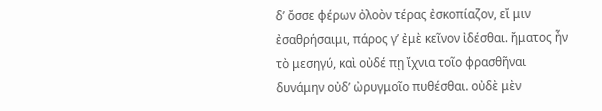δʼ ὄσσε φέρων ὀλοὸν τέρας ἐσκοπίαζον, εἴ μιν ἐσαθρήσαιμι, πάρος γʼ ἐμὲ κεῖνον ἰδέσθαι. ἤματος ἦν τὸ μεσηγύ, καὶ οὐδέ πῃ ἴχνια τοῖο φρασθῆναι δυνάμην οὐδʼ ὠρυγμοῖο πυθέσθαι. οὐδὲ μὲν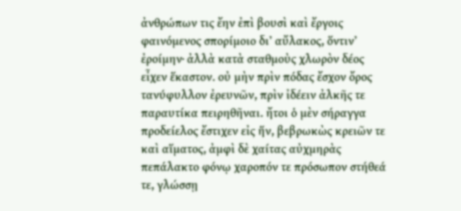ἀνθρώπων τις ἔην ἐπὶ βουσὶ καὶ ἔργοις φαινόμενος σπορίμοιο διʼ αὔλακος, ὅντινʼ ἐροίμην· ἀλλὰ κατὰ σταθμοὺς χλωρὸν δέος εἶχεν ἕκαστον. οὐ μὴν πρὶν πόδας ἔσχον ὄρος τανύφυλλον ἐρευνῶν, πρὶν ἰδέειν ἀλκῆς τε παραυτίκα πειρηθῆναι. ἤτοι ὁ μὲν σήραγγα προδείελος ἔστιχεν εἰς ἥν, βεβρωκὼς κρειῶν τε καὶ αἵματος, ἀμφὶ δὲ χαίτας αὐχμηρὰς πεπάλακτο φόνῳ χαροπόν τε πρόσωπον στήθεά τε, γλώσσῃ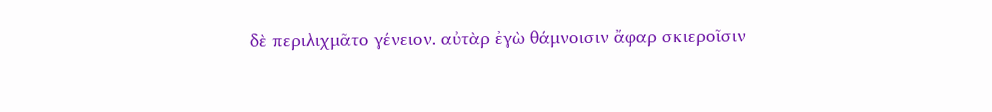δὲ περιλιχμᾶτο γένειον. αὐτὰρ ἐγὼ θάμνοισιν ἄφαρ σκιεροῖσιν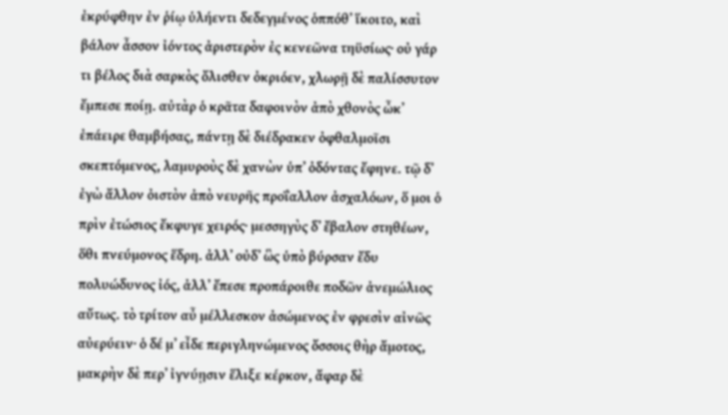ἐκρύφθην ἐν ῥίῳ ὑλήεντι δεδεγμένος ὁππόθʼ ἵκοιτο, καὶ βάλον ἆσσον ἰόντος ἀριστερὸν ἐς κενεῶνα τηϋσίως· οὐ γάρ τι βέλος διὰ σαρκὸς ὄλισθεν ὀκριόεν, χλωρῇ δὲ παλίσσυτον ἔμπεσε ποίῃ. αὐτὰρ ὁ κρᾶτα δαφοινὸν ἀπὸ χθονὸς ὦκʼ ἐπάειρε θαμβήσας, πάντῃ δὲ διέδρακεν ὀφθαλμοῖσι σκεπτόμενος, λαμυροὺς δὲ χανὼν ὑπʼ ὀδόντας ἔφηνε. τῷ δʼ ἐγὼ ἄλλον ὀιστὸν ἀπὸ νευρῆς προΐαλλον ἀσχαλόων, ὅ μοι ὁ πρὶν ἐτώσιος ἔκφυγε χειρός· μεσσηγὺς δʼ ἔβαλον στηθέων, ὅθι πνεύμονος ἕδρη. ἀλλʼ οὐδʼ ὣς ὑπὸ βύρσαν ἔδυ πολυώδυνος ἰός, ἀλλʼ ἔπεσε προπάροιθε ποδῶν ἀνεμώλιος αὔτως. τὸ τρίτον αὖ μέλλεσκον ἀσώμενος ἐν φρεσὶν αἰνῶς αὐερύειν· ὁ δέ μʼ εἶδε περιγληνώμενος ὄσσοις θὴρ ἄμοτος, μακρὴν δὲ περʼ ἰγνύῃσιν ἕλιξε κέρκον, ἄφαρ δὲ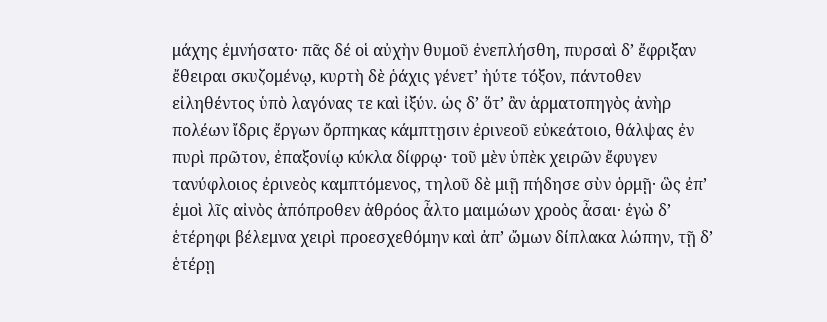μάχης ἐμνήσατο· πᾶς δέ οἱ αὐχὴν θυμοῦ ἐνεπλήσθη, πυρσαὶ δʼ ἔφριξαν ἔθειραι σκυζομένῳ, κυρτὴ δὲ ῥάχις γένετʼ ἠύτε τόξον, πάντοθεν εἰληθέντος ὑπὸ λαγόνας τε καὶ ἰξύν. ὡς δʼ ὅτʼ ἂν ἁρματοπηγὸς ἀνὴρ πολέων ἴδρις ἔργων ὄρπηκας κάμπτῃσιν ἐρινεοῦ εὐκεάτοιο, θάλψας ἐν πυρὶ πρῶτον, ἐπαξονίῳ κύκλα δίφρῳ· τοῦ μὲν ὑπὲκ χειρῶν ἔφυγεν τανύφλοιος ἐρινεὸς καμπτόμενος, τηλοῦ δὲ μιῇ πήδησε σὺν ὁρμῇ· ὣς ἐπʼ ἐμοὶ λῖς αἰνὸς ἀπόπροθεν ἀθρόος ἆλτο μαιμώων χροὸς ἆσαι· ἐγὼ δʼ ἑτέρηφι βέλεμνα χειρὶ προεσχεθόμην καὶ ἀπʼ ὤμων δίπλακα λώπην, τῇ δʼ ἑτέρῃ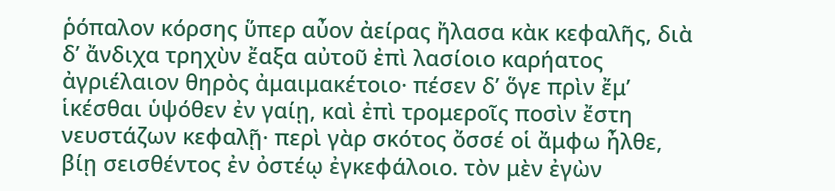ῥόπαλον κόρσης ὕπερ αὖον ἀείρας ἤλασα κὰκ κεφαλῆς, διὰ δʼ ἄνδιχα τρηχὺν ἔαξα αὐτοῦ ἐπὶ λασίοιο καρήατος ἀγριέλαιον θηρὸς ἀμαιμακέτοιο· πέσεν δʼ ὅγε πρὶν ἔμʼ ἱκέσθαι ὑψόθεν ἐν γαίῃ, καὶ ἐπὶ τρομεροῖς ποσὶν ἔστη νευστάζων κεφαλῇ· περὶ γὰρ σκότος ὄσσέ οἱ ἄμφω ἦλθε, βίῃ σεισθέντος ἐν ὀστέῳ ἐγκεφάλοιο. τὸν μὲν ἐγὼν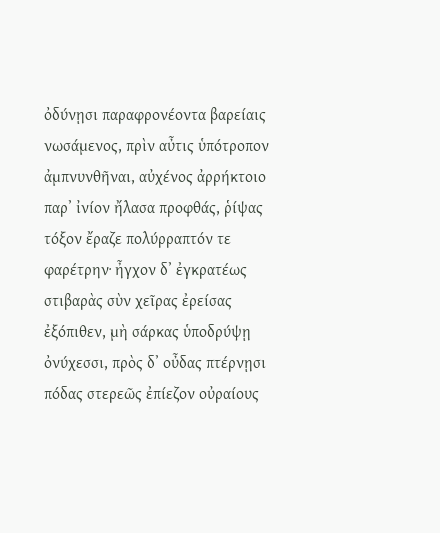ὀδύνῃσι παραφρονέοντα βαρείαις νωσάμενος, πρὶν αὖτις ὑπότροπον ἀμπνυνθῆναι, αὐχένος ἀρρήκτοιο παρʼ ἰνίον ἤλασα προφθάς, ῥίψας τόξον ἔραζε πολύρραπτόν τε φαρέτρην· ἦγχον δʼ ἐγκρατέως στιβαρὰς σὺν χεῖρας ἐρείσας ἐξόπιθεν, μὴ σάρκας ὑποδρύψῃ ὀνύχεσσι, πρὸς δʼ οὖδας πτέρνῃσι πόδας στερεῶς ἐπίεζον οὐραίους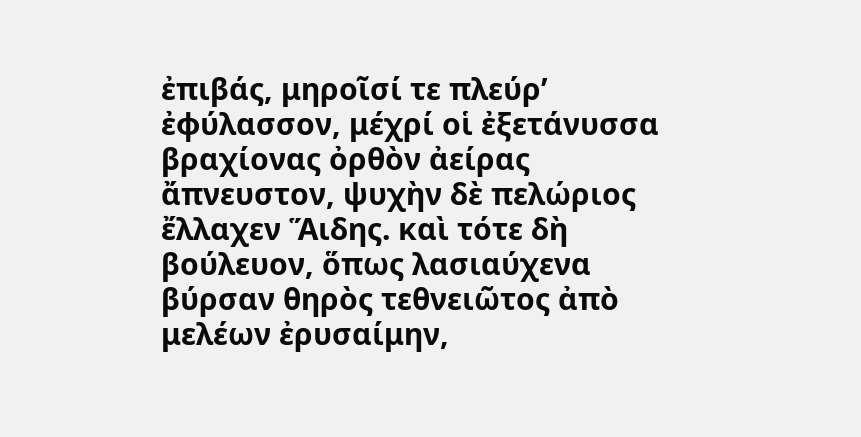ἐπιβάς, μηροῖσί τε πλεύρʼ ἐφύλασσον, μέχρί οἱ ἐξετάνυσσα βραχίονας ὀρθὸν ἀείρας ἄπνευστον, ψυχὴν δὲ πελώριος ἔλλαχεν Ἅιδης. καὶ τότε δὴ βούλευον, ὅπως λασιαύχενα βύρσαν θηρὸς τεθνειῶτος ἀπὸ μελέων ἐρυσαίμην,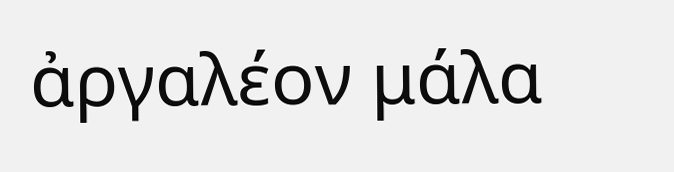ἀργαλέον μάλα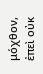μόχθον, ἐπεὶ οὐκ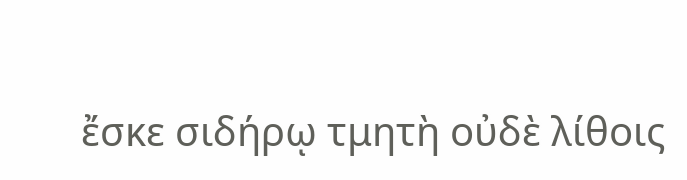ἔσκε σιδήρῳ τμητὴ οὐδὲ λίθοις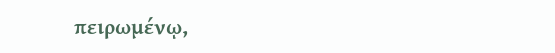πειρωμένῳ,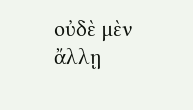οὐδὲ μὲν ἄλλῃ